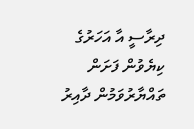ދިރާސީ އާ އަހަރުގެ ކިޔެވުން ފަށަން ތައްޔާރުވަމުން ދާއިރު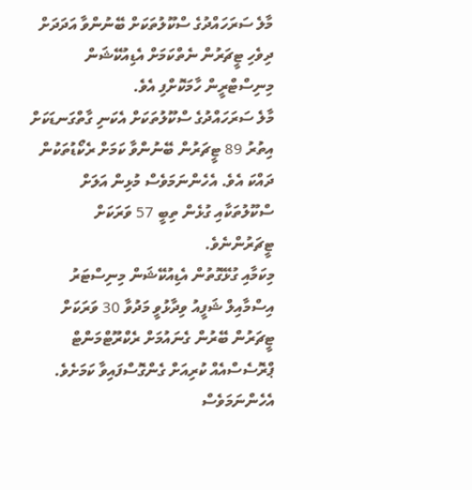މާލެ ސަރަހައްދުގެ ސްކޫލުތަކަށް ބޭނުންވާ އަދަދަށް ދިވެހި ޓީޗަރުން ނެތްކަމަށް އެޑިއުކޭޝަން މިނިސްޓްރީން ހާމަކޮށްފި އެވެ.
މާލެ ސަރަހައްދުގެ ސްކޫލުތަކަށް އެކަނި ގާތްގަނޑަކަށް އިތުރު 89 ޓީޗަރުން ބޭނުންވާ ކަމަށް ރެކޯޑުތަކުން ދައްކަ އެވެ. އެހެންނަމަވެސް މުޅިން އަލަށް ސްކޫލުތަކާއި ގުޅެން ތިބީ 57 ވަރަކަށް ޓީޗަރުންނެވެ.
މިކަމާއި ގުޅޭގޮތުން އެޑިއުކޭޝަން މިނިސްޓަރު އިސްމާއިލް ޝަފީއު ވިދާޅުވީ މަދުވާ 30 ވަރަކަށް ޓީޗަރުން ބޭރުން ގެނައުމަށް ރެކްރޫޓްމަންޓް ޕްރޮސެސްއެއް ކުރިއަށް ގެންގޮސްފައިވާ ކަމަށެވެ. އެހެންނަމަވެސް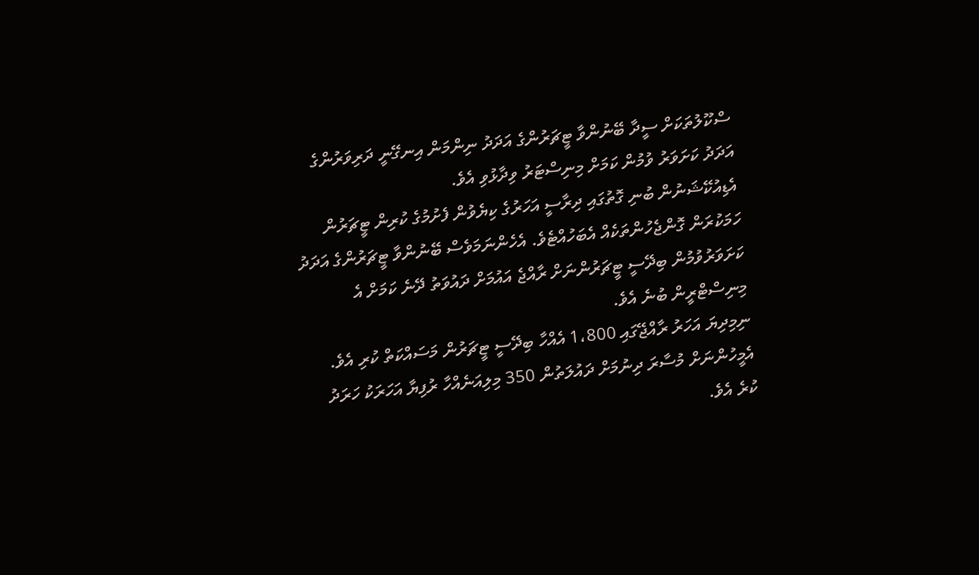ސްކޫލުތަކަށް ސީދާ ބޭނުންވާ ޓީޗަރުންގެ އަދަދު ނިންމަން އިނގޭނީ ދަރިވަރުންގެ އަދަދު ކަށަވަރު ވުމުން ކަމަށް މިނިސްޓަރު ވިދާޅުވި އެވެ.
އެޑިއުކޭޝަނުން ބުނި ގޮތުގައި ދިރާސީ އަހަރުގެ ކިޔެވުން ފެށުމުގެ ކުރިން ޓީޗަރުން ހަމަކުރަން ގޮންޖެހުންތަކެއް އެބަހުއްޓެވެ. އެހެންނަމަވެސް ބޭނުންވާ ޓީޗަރުންގެ އަދަދު ކަށަވަރުވުމުން ބިދޭސީ ޓީޗަރުންނަށް ރާއްޖެ އައުމަށް ދައުވަތު ދޭނެ ކަމަށް އެ މިނިސްޓްރީން ބުނެ އެވެ.
ނިމިދިޔަ އަހަރު ރާއްޖޭގައި 1،800 އެއްހާ ބިދޭސީ ޓީޗަރުން މަސައްކަތް ކުރި އެވެ. އެމީހުންނަށް މުސާރަ ދިނުމަށް ދައުލަތުން 350 މިލިއަނެއްހާ ރުފިޔާ އަހަރަކު ހަރަދު ކުރެ އެވެ.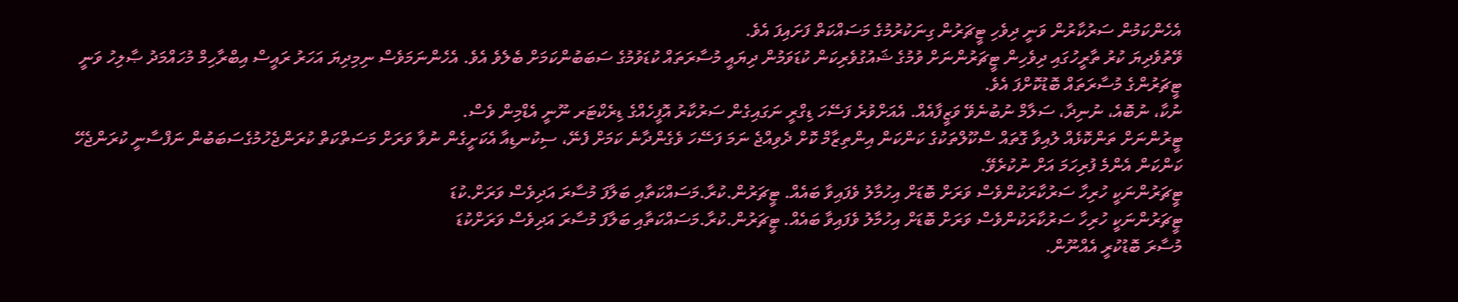އެހެންކަމުން ސަރުކާރުން ވަނީ ދިވެހި ޓީޗަރުން ގިނަކުރުމުގެ މަސައްކަތް ފަށައިފަ އެވެ.
ވޭތުވެދިޔަ ކުރު ތާރީހުގައި ދިވެހިން ޓީޗަރުންނަށް ވުމުގެ ޝައުގުވެރިކަން ކުޑަވަމުން ދިޔައީ މުސާރަތައް ކުޑަވުމުގެ ސަބަބުންކަމަށް ބެލެވެ އެވެ. އެހެންނަމަވެސް ނިމިދިޔަ އަހަރު ރައީސް އިބްރާހިމް މުހައްމަދު ޞާލިހު ވަނީ ޓީޗަރުންގެ މުސާރަތައް ބޮޑުކޮށްފަ އެވެ.
ނުކާ، ނުބޮއެ، ނުނިދާ، ސަލާމް ނުބުނެވޭ ވަޒީފާއެއް. އެއަށްވުރެ ފަސޭހަ ޑިގްރީ ނަގައިގެން ސަރުކާރު އޮފީހެއްގެ ޑިރެކްޓަރ ނޫނީ އެޑްމިން ވެސް.
ޓީރުންނަށް ތަންކޮޅެއް ލުއިވާ ގޮތައް ސްކޫލްތަކުގެ ކަންކަން އިންތިޒާމް ކޮށް ދެވިއްޖެ ނަމަ ފަސޭހަ ވެގެންދާނެ ކަމަށް ފެނޭ، ސިކުނޑިއާ އެކަށީގެން ނުވާ ވަރަށް މަސަތްކަތް ކުރަންޖެހުމުގެސަބަބުން ނަފްސާނީ ކުރަންޖެހޭ ކަންކަން އެންމެ ފުރިހަމަ އަށް ނުކުރެވޭ.
ޓީޗަރުންނަކީ ހުރިހާ ސަރުކާރަކުންވެސް ވަރަށް ބޮޑަށް އިހުމާލު ވެފައިވާ ބައެއް. ޓީޗަރުން.ކުރާ.މަސައްކަތާއި ބަލާފަ މުސާރަ އަދިވެސް ވަރަށް.ކުޑަ
ޓީޗަރުންނަކީ ހުރިހާ ސަރުކާރަކުންވެސް ވަރަށް ބޮޑަށް އިހުމާލު ވެފައިވާ ބައެއް. ޓީޗަރުން.ކުރާ.މަސައްކަތާއި ބަލާފަ މުސާރަ އަދިވެސް ވަރަށްކުޑަ
މުސާރަ ބޮޑުކުރީ އެއްނޫން.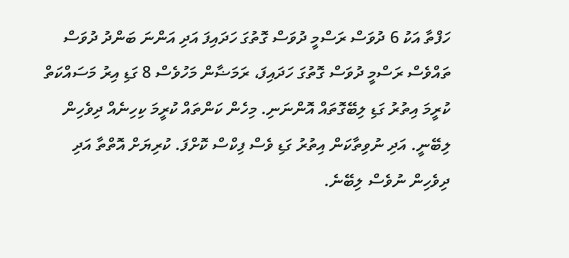ހަފްތާ އަކު 6 ދުވަސް ރަސްމީ ދުވަސް ގޮތުގަ ހަދައިފަ އަދި އަންނަ ބަންދު ދުވަސް ތައްވެސް ރަސްމީ ދުވަސް ގޮތުގަ ހަދައިފަ، ރަމަޟާން މަހުވެސް 8 ގަޑި އިރު މަސައްކަތް ކުރީމަ އިތުރު ގަޑި ލިބޭގޮތައް އޮންނަނި. މިހެން ކަންތައް ކުރީމަ ކިހިނެއް ދިވެހިން ލިބޭނީ. އަދި ނުވިތާކަން އިތުރު ގަޑި ވެސް ފިކްސް ކޮށްފަ. ކުރިޔަށް އޮތްތާ އަދި ދިވެހިން ނުވެސް ލިބޭނެ.